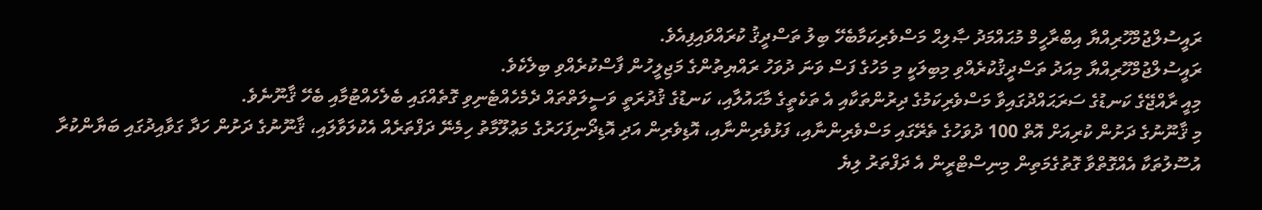ރައީސުލްޖުމްހޫރިއްޔާ އިބްރާހީމް މުޙައްމަދު ޞާލިޙް މަސްވެރިކަމާބެހޭ ބިލު ތަސްދީޤު ކުރައްވައިފިއެވެ.
ރައީސުލްޖުމްހޫރިއްޔާ މިއަދު ތަސްދީޤުކުރެއްވި މިބިލަކީ މި މަހުގެ ފަސް ވަނަ ދުވަހު ރައްޔިތުންގެ މަޖިލީހުން ފާސްކުރެއްވި ބިލެކެވެ.
މިއީ ރާއްޖޭގެ ކަނޑުގެ ސަރަޙައްދުގައިވާ މަސްވެރިކަމުގެ ދިރުންތަކާއި އެ ތަކެތީގެ މާޙައުލާއި، ކަނޑުގެ ޤުދުރަތީ ވަސީލަތްތައް ދެމެހެއްޓެނިވި ގޮތެއްގައި ބެލެހެއްޓުމާއި ބެހޭ ޤާނޫނެވެ.
މި ޤާނޫނުގެ ދަށުން ކުރިއަށް އޮތް 100 ދުވަހުގެ ތެރޭގައި މަސްވެރިންނާއި، ފަޅުވެރިންނާއި، އޮޑިވެރިން އަދި އޮޑިދޯނިފަހަރުގެ މަޢުލޫމާތު ހިމެނޭ ދަފްތަރެއް އެކުލަވާލައި، ޤާނޫނުގެ ދަށުން ހަދާ ގަވާއިދުގައި ބަޔާންކުރާ އުސޫލުތަކާ އެއްގޮތްވާ ގޮތުގެމަތިން މިނިސްޓްރީން އެ ދަފްތަރު ލިޔެ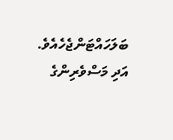ބަލަހައްޓަންޖެހެއެވެ.
އަދި މަސްވެރިންގެ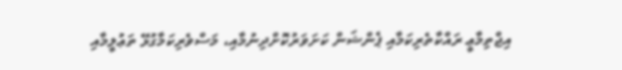އިޖްތިމާޢީ ރައްކާތެރިކަމާއި ޕެންޝަން ކަށަވަރުކޮށްދިނުމާއި، މަސްވެރިކަމާގުޅޭ ތަޢުލީމާއި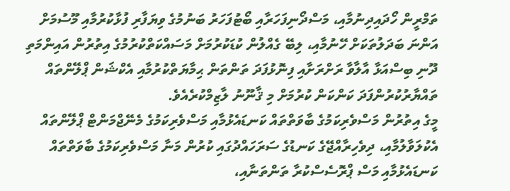ތަމްރީން ހޯދައިދިނުމާއި، މަސްދޯނިފަހަރާއި ބޯޓުފަހަރު ބަނުމުގެ ވިޔަފާރި ފުޅާކުރުމާއި މޫސުމަށް އަންނަ ބަދަލުތަކަށް ހޭނުމާއި، ލިބޭ ގެއްލުން ކުޑަކުރުމަށް މަސައްކަތްކުރުމުގެ އިތުރުން އައިންމަތި ދޫނި ބިސްއަޅާ އާލާވާ ރަށްރަށާއި ފިނޮޅުފަދަ ތަންތަން ޙިމާޔަތްކުރުމާއި އެކްޝަން ޕްލޭންތައް ތައްޔާރުކުރުންފަދަ ކަންކަން ކުރުމަށް މި ޤާނޫނު ލާޒިމްކުރެއެވެ.
މީގެ އިތުރުން މަސްވެރިކަމުގެ ބާވަތްތައް ކަނޑައެޅުމާއި މަސްވެރިކަމުގެ މެނޭޖްމަންޓް ޕްލޭންތައް އެކުލަވާލުމާއި، ދިވެހިރާއްޖޭގެ ކަނޑުގެ ސަރަހައްދުގައި ކުރުން މަނާ މަސްވެރިކަމުގެ ބާވަތްތައް ކަނޑައެޅުމާއި މަސް ޕްރޮސެސްކުރާ ތަންތަނާއި،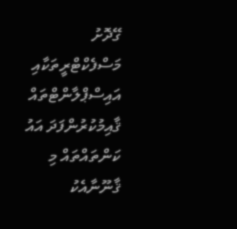ގޭދޮށު މަސްފެކްޓްރީތަކާއި އައިސްޕްލާންޓްތައް ޤާއިމުކުރުންފަދަ އައު ކަންތައްތައް މި ޤާނޫނާއެކު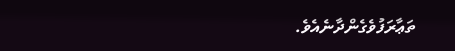ތަޢާރަފުވެގެންދާނެއެވެ.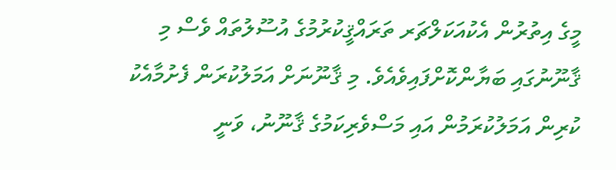މީގެ އިތުރުން އެކުއަކަލްޗަރ ތަރައްޤީކުރުމުގެ އުސޫލުތައް ވެސް މި ޤާނޫނުގައި ބަޔާންކޮށްފައިވެއެވެ. މި ޤާނޫނަށް އަމަލުކުރަން ފެށުމާއެކު ކުރިން އަމަލުކުރަމުން އައި މަސްވެރިކަމުގެ ޤާނޫނު، ވަނީ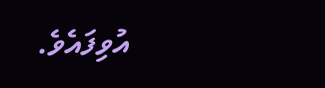އުވިފައެވެ.